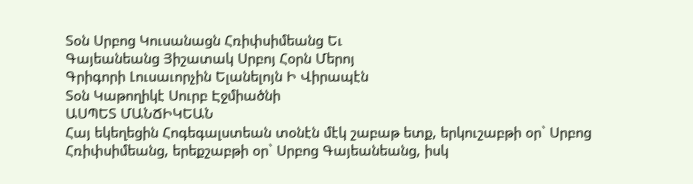Տօն Սրբոց Կուսանացն Հռիփսիմեանց Եւ
Գայեանեանց Յիշատակ Սրբոյ Հօրն Մերոյ
Գրիգորի Լուսաւորչին Ելանելոյն Ի Վիրապէն
Տօն Կաթողիկէ Սուրբ Էջմիածնի
ԱՍՊԵՏ ՄԱՆՃԻԿԵԱՆ
Հայ եկեղեցին Հոգեգալստեան տօնէն մէկ շաբաթ ետք, երկուշաբթի օր` Սրբոց Հռիփսիմեանց, երեքշաբթի օր` Սրբոց Գայեանեանց, իսկ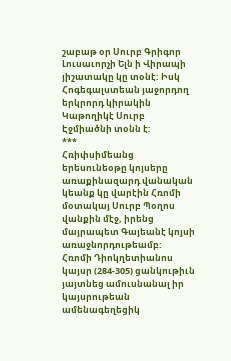շաբաթ օր Սուրբ Գրիգոր Լուսաւորչի Ելն ի Վիրապի յիշատակը կը տօնէ: Իսկ Հոգեգալստեան յաջորդող երկրորդ կիրակին Կաթողիկէ Սուրբ Էջմիածնի տօնն է:
***
Հռիփսիմեանց երեսունեօթը կոյսերը առաքինազարդ վանական կեանք կը վարէին Հռոմի մօտակայ Սուրբ Պօղոս վանքին մէջ, իրենց մայրապետ Գայեանէ կոյսի առաջնորդութեամբ:
Հռոմի Դիոկղետիանոս կայսր (284-305) ցանկութիւն յայտնեց ամուսնանալ իր կայսրութեան ամենագեղեցիկ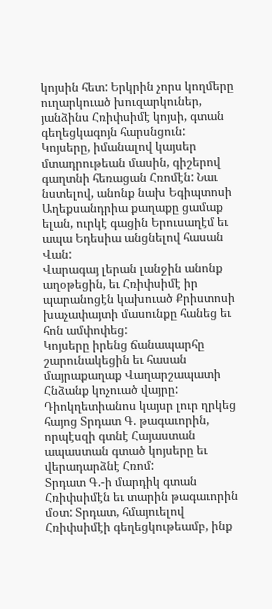կոյսին հետ: Երկրին չորս կողմերը ուղարկուած խուզարկուներ, յանձինս Հռիփսիմէ կոյսի, գտան գեղեցկագոյն հարսնցուն:
Կոյսերը, իմանալով կայսեր մտադրութեան մասին, գիշերով գաղտնի հեռացան Հռոմէն: Նաւ նստելով, անոնք նախ Եգիպտոսի Աղեքսանդրիա քաղաքը ցամաք ելան, ուրկէ գացին Երուսաղէմ եւ ապա Եդեսիա անցնելով հասան Վան:
Վարագայ լերան լանջին անոնք աղօթեցին, եւ Հռիփսիմէ իր պարանոցէն կախուած Քրիստոսի խաչափայտի մասունքը հանեց եւ հոն ամփոփեց:
Կոյսերը իրենց ճանապարհը շարունակեցին եւ հասան մայրաքաղաք Վաղարշապատի Հնձանք կոչուած վայրը:
Դիոկղետիանոս կայսր լուր ղրկեց հայոց Տրդատ Գ. թագաւորին, որպէսզի գտնէ Հայաստան ապաստան գտած կոյսերը եւ վերադարձնէ Հռոմ:
Տրդատ Գ.-ի մարդիկ գտան Հռիփսիմէն եւ տարին թագաւորին մօտ: Տրդատ, հմայուելով Հռիփսիմէի գեղեցկութեամբ, ինք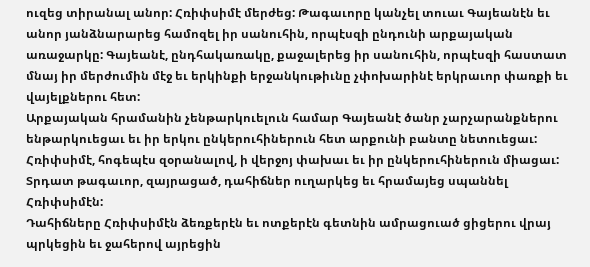ուզեց տիրանալ անոր: Հռիփսիմէ մերժեց: Թագաւորը կանչել տուաւ Գայեանէն եւ անոր յանձնարարեց համոզել իր սանուհին, որպէսզի ընդունի արքայական առաջարկը: Գայեանէ, ընդհակառակը, քաջալերեց իր սանուհին, որպէսզի հաստատ մնայ իր մերժումին մէջ եւ երկինքի երջանկութիւնը չփոխարինէ երկրաւոր փառքի եւ վայելքներու հետ:
Արքայական հրամանին չենթարկուելուն համար Գայեանէ ծանր չարչարանքներու ենթարկուեցաւ եւ իր երկու ընկերուհիներուն հետ արքունի բանտը նետուեցաւ:
Հռիփսիմէ, հոգեպէս զօրանալով, ի վերջոյ փախաւ եւ իր ընկերուհիներուն միացաւ:
Տրդատ թագաւոր, զայրացած, դահիճներ ուղարկեց եւ հրամայեց սպաննել Հռիփսիմէն:
Դահիճները Հռիփսիմէն ձեռքերէն եւ ոտքերէն գետնին ամրացուած ցիցերու վրայ պրկեցին եւ ջահերով այրեցին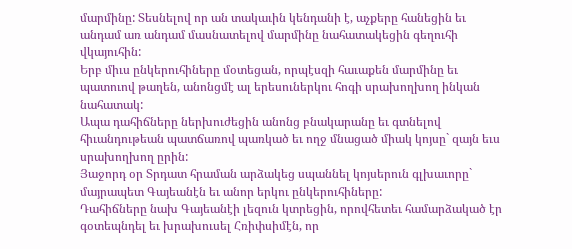մարմինը: Տեսնելով որ ան տակաւին կենդանի է, աչքերը հանեցին եւ անդամ առ անդամ մասնատելով մարմինը նահատակեցին գեղուհի վկայուհին:
Երբ միւս ընկերուհիները մօտեցան, որպէսզի հաւաքեն մարմինը եւ պատուով թաղեն, անոնցմէ ալ երեսուներկու հոգի սրախողխող ինկան նահատակ:
Ապա դահիճները ներխուժեցին անոնց բնակարանը եւ գտնելով հիւանդութեան պատճառով պառկած եւ ողջ մնացած միակ կոյսը` զայն եւս սրախողխող ըրին:
Յաջորդ օր Տրդատ հրաման արձակեց սպաննել կոյսերուն գլխաւորը` մայրապետ Գայեանէն եւ անոր երկու ընկերուհիները:
Դահիճները նախ Գայեանէի լեզուն կտրեցին, որովհետեւ համարձակած էր գօտեպնդել եւ խրախուսել Հռիփսիմէն, որ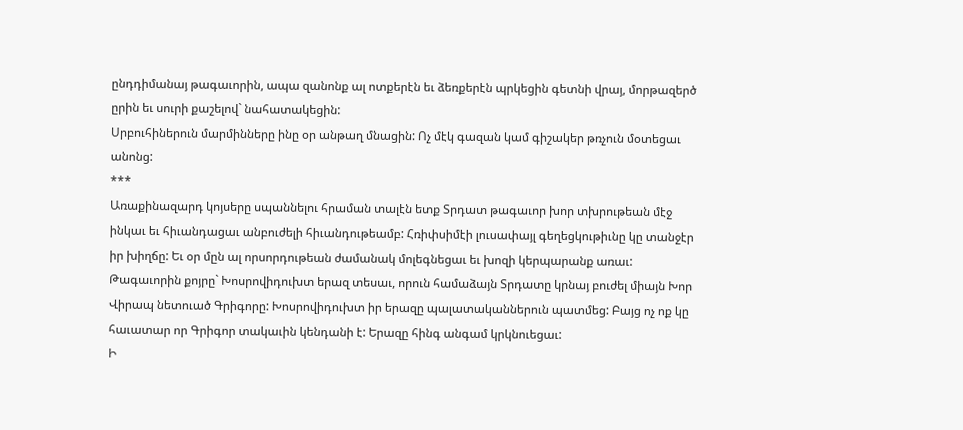ընդդիմանայ թագաւորին, ապա զանոնք ալ ոտքերէն եւ ձեռքերէն պրկեցին գետնի վրայ, մորթազերծ ըրին եւ սուրի քաշելով` նահատակեցին:
Սրբուհիներուն մարմինները ինը օր անթաղ մնացին: Ոչ մէկ գազան կամ գիշակեր թռչուն մօտեցաւ անոնց:
***
Առաքինազարդ կոյսերը սպաննելու հրաման տալէն ետք Տրդատ թագաւոր խոր տխրութեան մէջ ինկաւ եւ հիւանդացաւ անբուժելի հիւանդութեամբ: Հռիփսիմէի լուսափայլ գեղեցկութիւնը կը տանջէր իր խիղճը: Եւ օր մըն ալ որսորդութեան ժամանակ մոլեգնեցաւ եւ խոզի կերպարանք առաւ:
Թագաւորին քոյրը` Խոսրովիդուխտ երազ տեսաւ, որուն համաձայն Տրդատը կրնայ բուժել միայն Խոր Վիրապ նետուած Գրիգորը: Խոսրովիդուխտ իր երազը պալատականներուն պատմեց: Բայց ոչ ոք կը հաւատար որ Գրիգոր տակաւին կենդանի է: Երազը հինգ անգամ կրկնուեցաւ:
Ի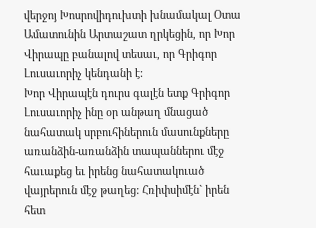վերջոյ Խոսրովիդուխտի խնամակալ Օտա Ամատունին Արտաշատ ղրկեցին, որ Խոր Վիրապը բանալով տեսաւ, որ Գրիգոր Լուսաւորիչ կենդանի է:
Խոր Վիրապէն դուրս գալէն ետք Գրիգոր Լուսաւորիչ ինը օր անթաղ մնացած նահատակ սրբուհիներուն մասունքները առանձին-առանձին տապաններու մէջ հաւաքեց եւ իրենց նահատակուած վայրերուն մէջ թաղեց: Հռիփսիմէն` իրեն հետ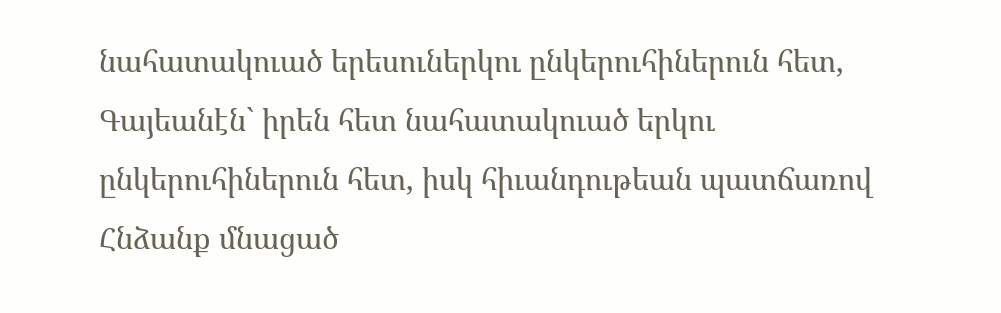նահատակուած երեսուներկու ընկերուհիներուն հետ, Գայեանէն` իրեն հետ նահատակուած երկու ընկերուհիներուն հետ, իսկ հիւանդութեան պատճառով Հնձանք մնացած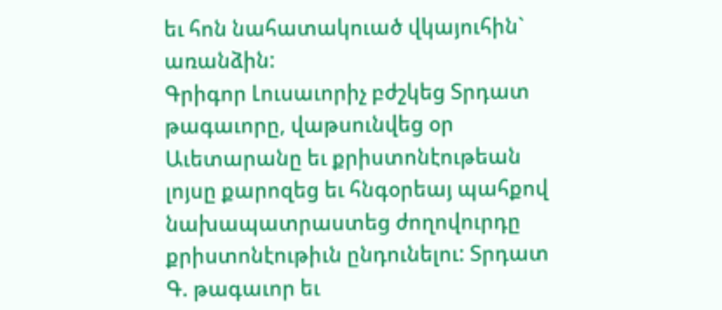եւ հոն նահատակուած վկայուհին` առանձին:
Գրիգոր Լուսաւորիչ բժշկեց Տրդատ թագաւորը, վաթսունվեց օր Աւետարանը եւ քրիստոնէութեան լոյսը քարոզեց եւ հնգօրեայ պահքով նախապատրաստեց ժողովուրդը քրիստոնէութիւն ընդունելու: Տրդատ Գ. թագաւոր եւ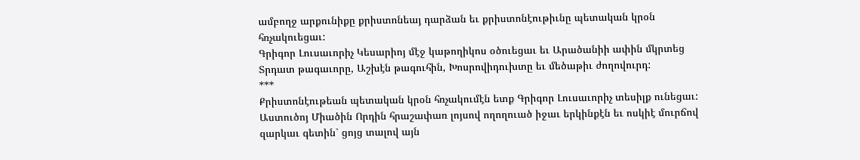ամբողջ արքունիքը քրիստոնեայ դարձան եւ քրիստոնէութիւնը պետական կրօն հռչակուեցաւ:
Գրիգոր Լուսաւորիչ Կեսարիոյ մէջ կաթողիկոս օծուեցաւ եւ Արածանիի ափին մկրտեց Տրդատ թագաւորը, Աշխէն թագուհին, Խոսրովիդուխտը եւ մեծաթիւ ժողովուրդ:
***
Քրիստոնէութեան պետական կրօն հռչակումէն ետք Գրիգոր Լուսաւորիչ տեսիլք ունեցաւ: Աստուծոյ Միածին Որդին հրաշափառ լոյսով ողողուած իջաւ երկինքէն եւ ոսկիէ մուրճով զարկաւ գետին` ցոյց տալով այն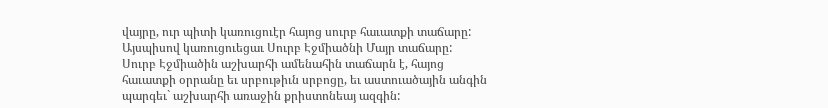վայրը, ուր պիտի կառուցուէր հայոց սուրբ հաւատքի տաճարը: Այսպիսով կառուցուեցաւ Սուրբ Էջմիածնի Մայր տաճարը:
Սուրբ Էջմիածին աշխարհի ամենահին տաճարն է, հայոց հաւատքի օրրանը եւ սրբութիւն սրբոցը, եւ աստուածային անգին պարգեւ` աշխարհի առաջին քրիստոնեայ ազգին: